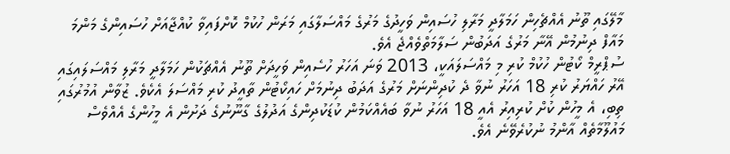މާލޭގައި ތޫނު އެއްޗެހިން ހަމަލާދީ މަރާލި ހުސައިން ވަހީދުގެ މަރުގެ މައްސަލާގައި މަރަން ހުކުމް ކޮށްފައިވާ ކުއްޖާއަށް ހުސައިންގެ މަންމަ މައާފް ދިނުމުން އޭނާ މަރުގެ އަދަބުން ސަލާމަތްވެއްޖެ އެވެ.
ސުޕްރީމް ކޯޓުން ހުކުމް ކުރި މި މައްސަލައަކީ، 2013 ވަނަ އަހަރު ހުސެއިން ވަހީދަށް ތޫނު އެއްޗަކުން ހަމަލާދީ މަރާލި މައްސަލައިގައި އޭރު ހައްޔަރު ކުރި 18 އަހަރު ނުވާ ދެ ކުދިންނަށް މަރުގެ އަދަބު ދިނުމަށް ހައިކޯޓުން ތާއީދު ކުރި މައްސަލަ އެކެވެ. ޒުވާން އުމުރުގައި ތިބި، އެ މީހުން ކުށް ކުރިއިރު އެއީ 18 އަހަރު ނުވާ ބައެއްކަމުން ކުޑަކުދިންގެ އަދުލުގެ ގާނޫނުގެ ދަށުން އެ މީހުންގެ އެއްވެސް މައުލޫމާތެއް އާންމު ނުކުރެވޭނެ އެވެ.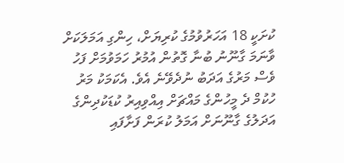ކުށަކީ 18 އަހަރުވުމުގެ ކުރިޔަށް، ހިންގި އަމަލަކަށް ވާނަމަ ގާނޫނު ބުނާ ގޮތުން އުމުރު ހަމަވުމަށް ފަހު ވެސް މަރުގެ އަދަބު ނުދެވޭނެ އެވެ. އެކަމަކު މަރު ހުކުމް ދެ މީހުންގެ މައްޗަށް އިއްވިއިރު ކުޑަކުދިންގެ އަދަލުގެ ގާނޫނަށް އަމަލު ކުރަން ފަށާފައި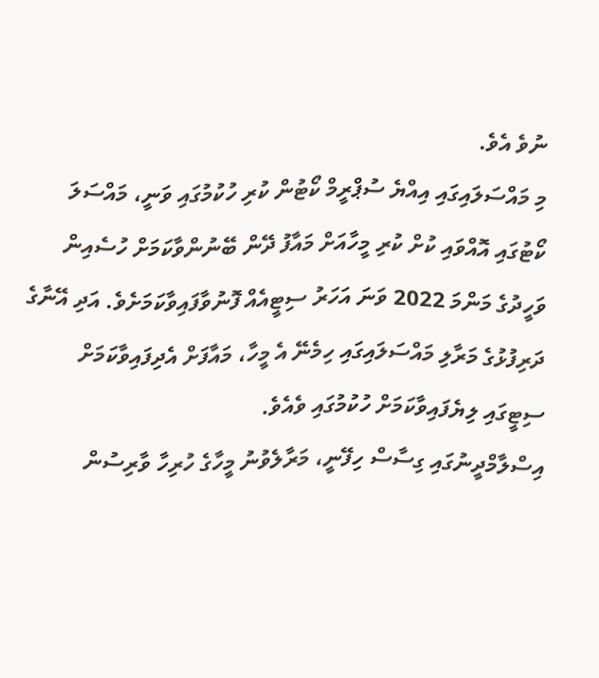ނުވެ އެވެ.
މި މައްސަލައިގައި އިއްޔެ ސުޕްރީމް ކޯޓުން ކުރި ހުކުމުގައި ވަނީ، މައްސަލަ ކޯޓުގައި އޮއްވައި ކުށް ކުރި މީހާއަށް މައާފު ދޭން ބޭނުންވާކަމަށް ހުސެއިން ވަހީދުގެ މަންމަ 2022 ވަނަ އަހަރު ސިޓީއެއް ފޮނުވާފައިވާކަމަށެވެ. އަދި އޭނާގެ ދަރިފުޅުގެ މަރާލި މައްސަލައިގައި ހިމެނޭ އެ މީހާ، މައާފަށް އެދިފައިވާކަމަށް ސިޓީގައި ލިޔެފައިވާކަމަށް ހުކުމުގައި ވެއެވެ.
އިސްލާމްދީނުގައި ގިސާސް ހިފޭނީ، މަރާލެވުނު މީހާގެ ހުރިހާ ވާރިސުން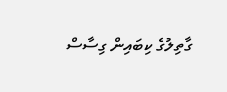ގާތިލުގެ ކިބައިން ގިސާސް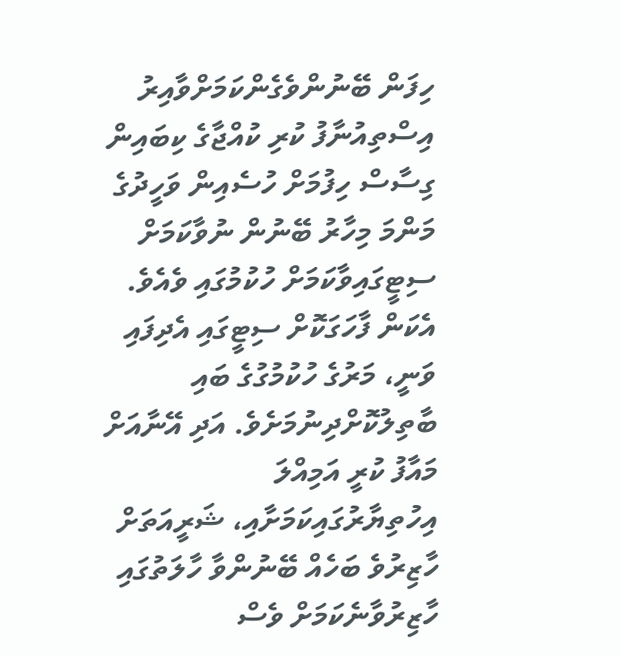ހިފަން ބޭނުންވެގެންކަމަށްވާއިރު އިސްތިއުނާފު ކުރި ކުއްޖާގެ ކިބައިން ގިސާސް ހިފުމަށް ހުސެއިން ވަހީދުގެ މަންމަ މިހާރު ބޭނުން ނުވާކަމަށް ސިޓީގައިވާކަމަށް ހުކުމުގައި ވެއެވެ.
އެކަން ފާހަގަކޮށް ސިޓީގައި އެދިފައި ވަނީ، މަރުގެ ހުކުމުގުގެ ބައި ބާތިލުކޮށްދިނުމަށެވެ. އަދި އޭނާއަށް މައާފު ކުރީ އަމިއްލަ އިހުތިޔާރުގައިކަމަށާއި، ޝަރީއަތަށް ހާޒިރުވެ ބަހެއް ބޭނުންވާ ހާލަތުގައި ހާޒިރުވާނެކަމަށް ވެސް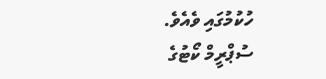ހުކުމުގައި ވެއެވެ.
ސުޕްރީމް ކޯޓުގެ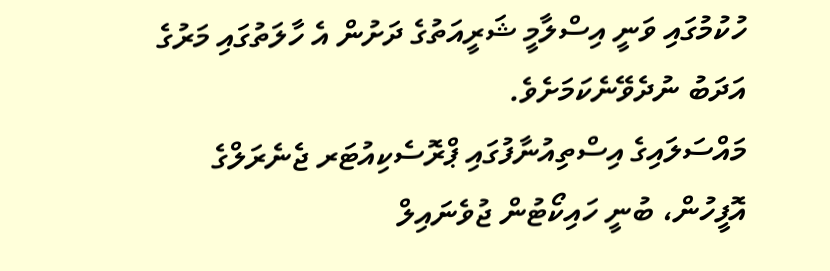ހުކުމުގައި ވަނީ އިސްލާމީ ޝަރީއަތުގެ ދަށުން އެ ހާލަތުގައި މަރުގެ އަދަބު ނުދެވޭނެކަމަށެވެ.
މައްސަލައިގެ އިސްތިއުނާފުގައި ޕްރޮސެކިއުޓަރ ޖެނެރަލްގެ އޮފީހުން، ބުނީ ހައިކޯޓުން ޖުވެނައިލް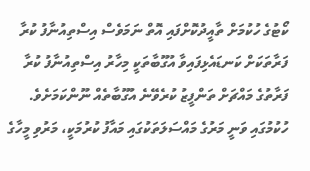ކޯޓުގެ ހުކުމަށް ތާއީދުކޮށްފައި އޮތް ނަމަވެސް އިސްތިއުނާފު ކުރާ ފަރާތަކަށް ކަނޑައެޅިފައިވާ އުގޫބާތަކީ މިހާރު އިސްތިއުނާފު ކުރާ ފަރާތުގެ މައްޗަށް ތަންފީޒު ކުރެވޭނެ އުގޫބާތެއް ނޫންކަމަށެވެ.
ހުކުމުގައި ވަނީ މަރުގެ މައްސަލަތަކުގައި މައާފު ކުރުމަކީ، މަރުވި މީހާގެ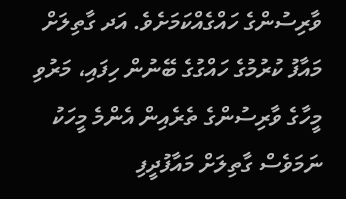ވާރިސުންގެ ހައްގެއްކަމަށެވެ. އަދ ގާތިލަށް މައާފު ކުރުމުގެ ހައްގުގެ ބޭނުން ހިފައި، މަރުވި މީހާގެ ވާރިސުންގެ ތެރެއިން އެންމެ މީހަކު ނަމަވެސް ގާތިލަށް މައާފުދީފި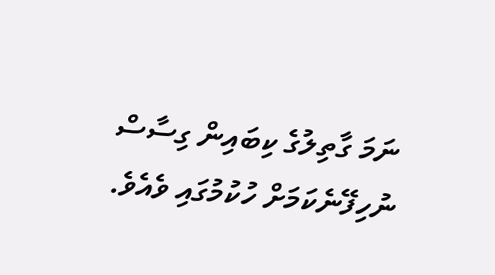ނަމަ ގާތިލުގެ ކިބައިން ގިސާސް ނުހިފޭނެކަމަށް ހުކުމުގައި ވެއެވެ.